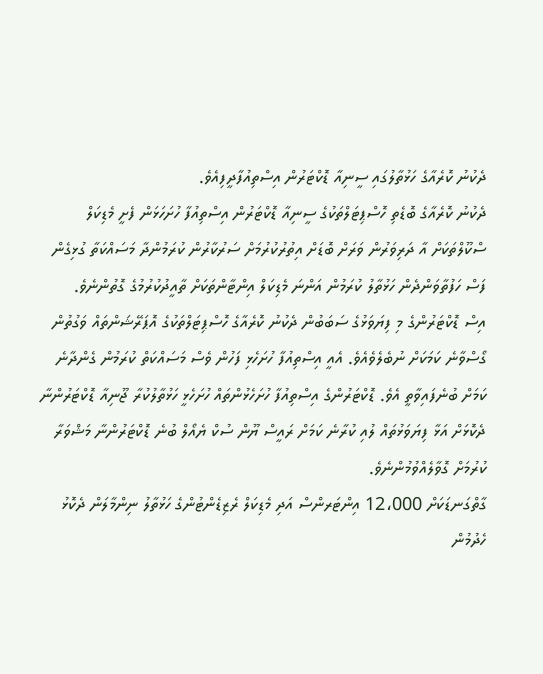ދެކުނު ކޮރެއާގެ ހަޅުތާލުގައި ސީނިއާ ޑޮކްޓަރުން އިސްތިއުފާދީފިއެވެ.
ދެކުނު ކޮރެއާގެ ބޮޑެތި ހޮސްޕިޓަލްތަކުގެ ސީނިއާ ޑޮކްޓަރުން އިސްތިއުފާ ހުށަހަޅަން ފެށީ މެޑިކަލް ސްކޫލްތަކަށް އާ ދަރިވަރުން ވަރަށް ބޮޑަށް އިތުރުކުރުމަށް ސަރުކާރުން ކުރަމުންދާ މަސައްކަތާ ގުޅިގެން ފަސް ހަފުތާވަންދެން ހަޅުތާލު ކުރަމުން އަންނަ މެޑިކަލް އިންޓާންތަކަށް ތާއީދުކުރުމުގެ ގޮތުންނެވެ.
އިސް ޑޮކްޓަރުންގެ މި ފިޔަވަޅުގެ ސަބަބުން ދެކުނު ކޮރެއާގެ ހޮސްޕިޓަލްތަކުގެ އޮޕަރޭޝަންތައް ވަގުތުން ގޯސްވާނެ ކަމަކަށް ނުބެލެވެއެވެ. އެއީ އިސްތިއުފާ ހުށަހެޅި ފަހުން ވެސް މަސައްކަތް ކުރަމުން ގެންދާނެ ކަމަށް ބުނެފައިވާތީ އެވެ. ޑޮކްޓަރުންގެ އިސްތިއުފާ ހުށަހެޅުންތައް ހުށަހެޅީ ހަޅުތާލުކުރާ ޖޫނިއާ ޑޮކްޓަރުންނާ ދެކޮޅަށް އަޅާ ފިޔަވަޅުތައް ލުއި ކުރާނެ ކަމަށް ރައީސް ޔޫން ސުކް ޔެއޯލް ބުނެ ޑޮކްޓަރުންނާ މަޝްވަރާ ކުރުމަށް ގޮވާލެއްވުމުންނެވެ.
ގާތްގަނޑަކަށް 12،000 އިންޓަރންސް އަދި މެޑިކަލް ރެޒިޑެންޓުންގެ ހަޅުތާލު ނިންމާލަން ދެކޮޅު ހެދުމުން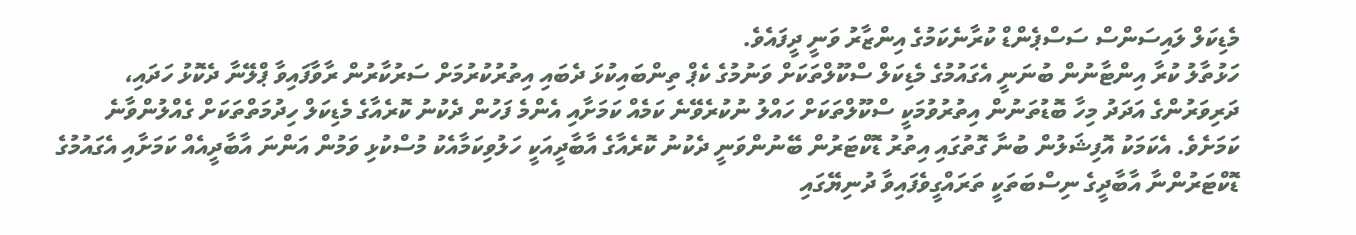މެޑިކަލް ލައިސަންސް ސަސްޕެންޑް ކުރާނެކަމުގެ އިންޒާރު ވަނީ ދީފައެވެ.
ހަޅުތާލު ކުރާ އިންޓާނުން ބުނަނީ އެގައުމުގެ މެޑިކަލް ސްކޫލްތަކަށް ވަނުމުގެ ކެޕް ތިންބައިކުޅަ ދެބައި އިތުރުކުރުމަށް ސަރުކާރުން ރާވާފައިވާ ޕްލޭނާ ދެކޮޅު ހަދައި، ދަރިވަރުންގެ އަދަދު މިހާ ބޮޑުތަނުން އިތުރުވުމަކީ ސްކޫލްތަކަށް ހައްލު ނުކުރެވޭނެ ކަމެއް ކަމަށާއި އެންމެ ފަހުން ދެކުނު ކޮރެއާގެ މެޑިކަލް ހިދުމަތްތަކަށް ގެއްލުންވާނެ ކަމަށެވެ. އެކަމަކު އޮފިޝަލުން ބުނާ ގޮތުގައި އިތުރު ޑޮކްޓަރުން ބޭނުންވަނީ ދެކުނު ކޮރެއާގެ އާބާދީއަކީ ހަލުވިކަމާއެކު މުސްކުޅި ވަމުން އަންނަ އާބާދީއެއް ކަމަށާއި އެގައުމުގެ ޑޮކްޓަރުންނާ އާބާދީގެ ނިސްބަތަކީ ތަރައްގީވެފައިވާ ދުނިޔޭގައި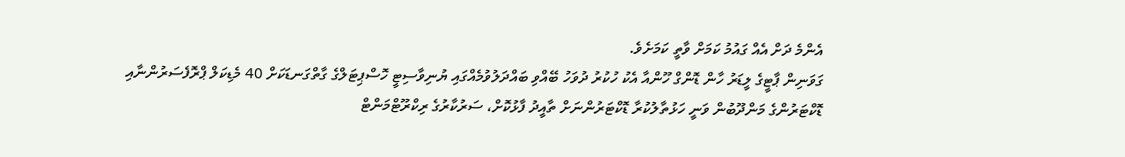އެންމެ ދަށް އެއް ގައުމު ކަމަށް ވާތީ ކަމަށެވެ.
ގަވަނިން ޕާޓީގެ ލީޑަރު ހާން ޑޮންގް ހޫންއާ އެކު ހުކުރު ދުވަހު ބޭއްވި ބައްދަލުވުމެއްގައި ޔުނިވާސިޓީ ހޮސްޕިޓަލްގެ ގާތްގަނޑަކަށް 40 މެޑިކަލް ޕްރޮފެސަރުންނާއި ޑޮކްޓަރުންގެ މަންދޫބުން ވަނީ ހަޅުތާލުކުރާ ޑޮކްޓަރުންނަށް ތާއީދު ފާޅުކޮށް، ސަރުކާރުގެ ރިކްރޫޓްމަންޓް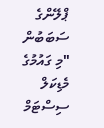ޕްލޭންގެ ސަބަބުން "މި ގައުމުގެ މެޑިކަލް ސިސްޓަމް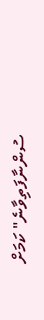ސުންނާފަތިވާނެ" ކަމަށް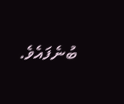ބުނެފައެވެ.